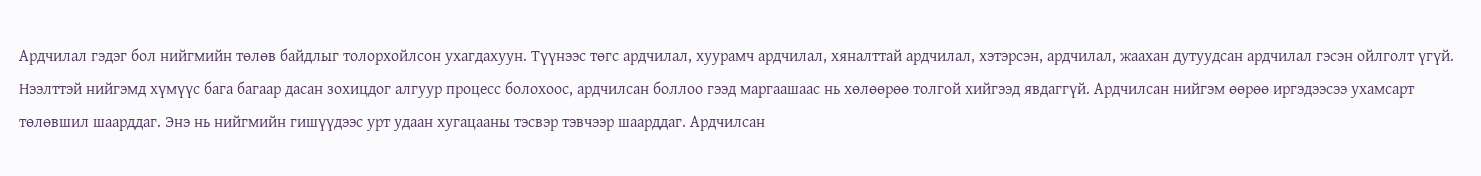Ардчилал гэдэг бол нийгмийн төлөв байдлыг толорхойлсон ухагдахуун. Түүнээс төгс ардчилал, хуурамч ардчилал, хяналттай ардчилал, хэтэрсэн, ардчилал, жаахан дутуудсан ардчилал гэсэн ойлголт үгүй. Нээлттэй нийгэмд хүмүүс бага багаар дасан зохицдог алгуур процесс болохоос, ардчилсан боллоо гээд маргаашаас нь хөлөөрөө толгой хийгээд явдаггүй. Ардчилсан нийгэм өөрөө иргэдээсээ ухамсарт төлөвшил шаарддаг. Энэ нь нийгмийн гишүүдээс урт удаан хугацааны тэсвэр тэвчээр шаарддаг. Ардчилсан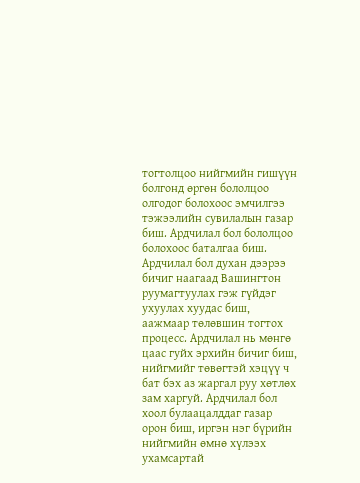тогтолцоо нийгмийн гишүүн болгонд өргөн бололцоо олгодог болохоос эмчилгээ тэжээлийн сувилалын газар биш. Ардчилал бол бололцоо болохоос баталгаа биш. Ардчилал бол духан дээрээ бичиг наагаад Вашингтон руумагтуулах гэж гүйдэг ухуулах хуудас биш, аажмаар төлөвшин тогтох процесс. Ардчилал нь мөнгө цаас гуйх эрхийн бичиг биш, нийгмийг төвөгтэй хэцүү ч бат бэх аз жаргал руу хөтлөх зам харгуй. Ардчилал бол хоол булаацалддаг газар орон биш, иргэн нэг бүрийн нийгмийн өмнө хүлээх ухамсартай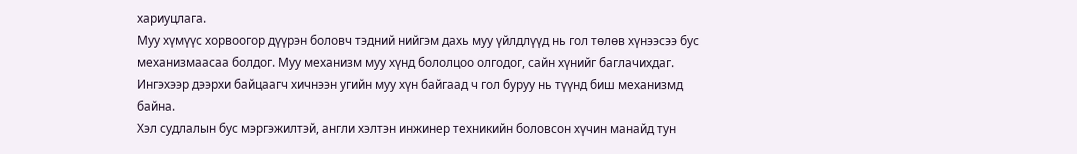хариуцлага.
Муу хүмүүс хорвоогор дүүрэн боловч тэдний нийгэм дахь муу үйлдлүүд нь гол төлөв хүнээсээ бус механизмаасаа болдог. Муу механизм муу хүнд бололцоо олгодог, сайн хүнийг баглачихдаг. Ингэхээр дээрхи байцаагч хичнээн угийн муу хүн байгаад ч гол буруу нь түүнд биш механизмд байна.
Хэл судлалын бус мэргэжилтэй, англи хэлтэн инжинер техникийн боловсон хүчин манайд тун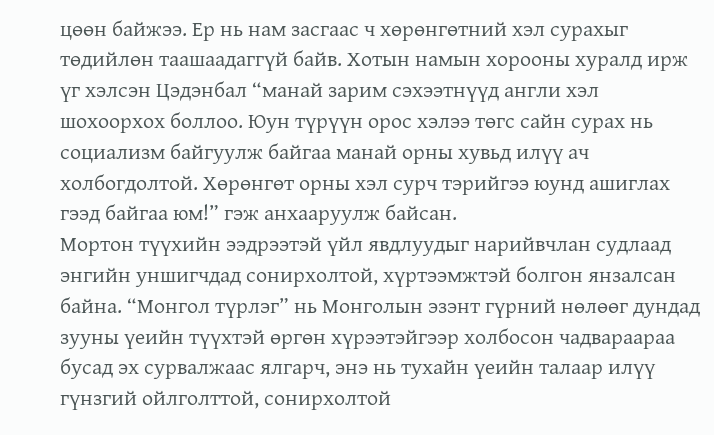цөөн байжээ. Ер нь нам засгаас ч хөрөнгөтний хэл сурахыг төдийлөн таашаадаггүй байв. Хотын намын хорооны хуралд ирж үг хэлсэн Цэдэнбал “манай зарим сэхээтнүүд англи хэл шохоорхох боллоо. Юун түрүүн орос хэлээ төгс сайн сурах нь социализм байгуулж байгаа манай орны хувьд илүү ач холбогдолтой. Хөрөнгөт орны хэл сурч тэрийгээ юунд ашиглах гээд байгаа юм!” гэж анхааруулж байсан.
Мортон түүхийн ээдрээтэй үйл явдлуудыг нарийвчлан судлаад энгийн уншигчдад сонирхолтой, хүртээмжтэй болгон янзалсан байна. “Монгол түрлэг” нь Монголын эзэнт гүрний нөлөөг дундад зууны үеийн түүхтэй өргөн хүрээтэйгээр холбосон чадвараараа бусад эх сурвалжаас ялгарч, энэ нь тухайн үеийн талаар илүү гүнзгий ойлголттой, сонирхолтой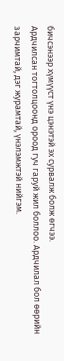бичсэнээр хүмүүст үнэ цэнэтэй эх сурвалж болж өгчээ.
Ардчилсан тогтолцоонд ороод гуч гаруй жил боллоо. Ардчилал бол өөрийн зарчимтай, дэг журамтай, үнэлэмжтэй нийгэм.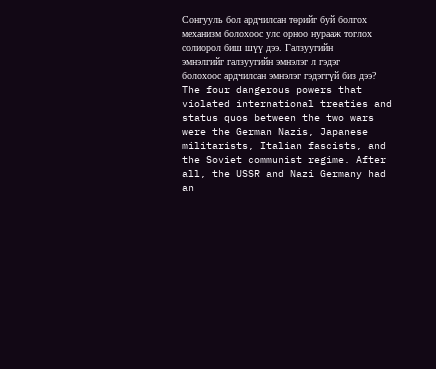Сонгууль бол ардчилсан төрийг буй болгох механизм болохоос улс орноо нурааж тоглох солиорол биш шүү дээ. Галзуугийн эмнэлгийг галзуугийн эмнэлэг л гэдэг болохоос ардчилсан эмнэлэг гэдэггүй биз дээ?
The four dangerous powers that violated international treaties and status quos between the two wars were the German Nazis, Japanese militarists, Italian fascists, and the Soviet communist regime. After all, the USSR and Nazi Germany had an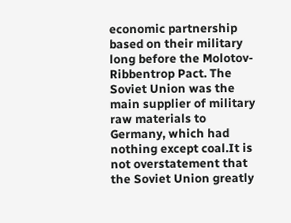economic partnership based on their military long before the Molotov-Ribbentrop Pact. The Soviet Union was the main supplier of military raw materials to Germany, which had nothing except coal.It is not overstatement that the Soviet Union greatly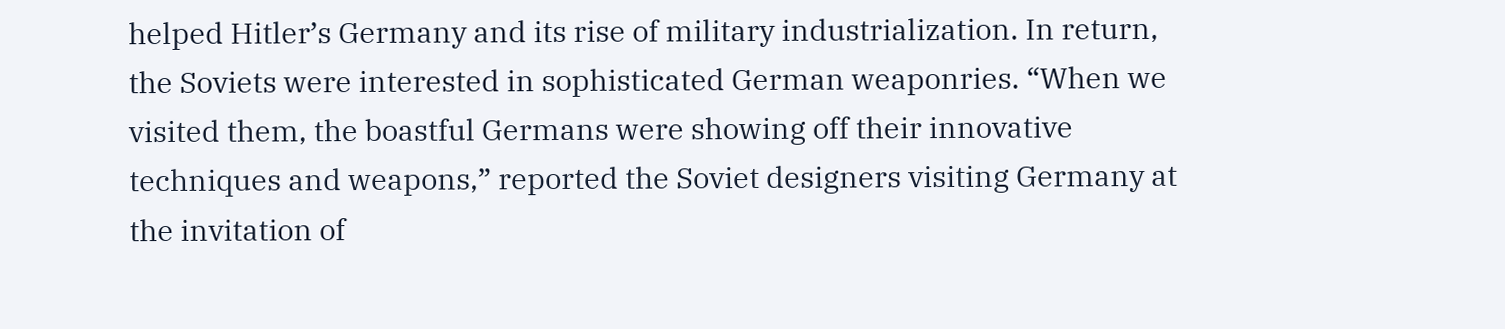helped Hitler’s Germany and its rise of military industrialization. In return, the Soviets were interested in sophisticated German weaponries. “When we visited them, the boastful Germans were showing off their innovative techniques and weapons,” reported the Soviet designers visiting Germany at the invitation of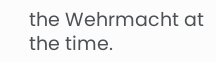the Wehrmacht at the time.